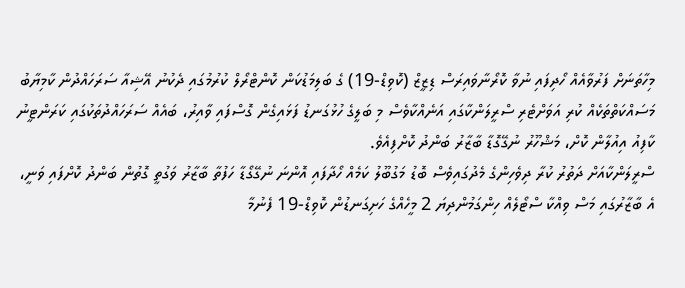މިހާތަނަށް ފަރުވާއެއް ހޯދިފައި ނުވާ ކޮރޯނާވައިރަސް ޑިޒީޒް (ކޮވިޑް-19) ގެ ބަލިމަޑުކަން ކޮންޓްރޯލް ކުރުމުގައި ދެކުނު އޭޝިއާ ސަރަހައްދުން ކާމިޔާބު މަސައްކަތްތަކެއް ކުރި އަވަށްޓެރި ސްރީލަންކާގައި އަނެއްކާވެސް މި ބަލީގެ ހުޅުގަނޑު ފަޅައިގެން ގޮސްފައި ވާއިރު، ބައެއް ސަރަހައްދުތަކުގައި ކަރަންޓީނު ކާފިއު އިއުލާން ކޮށް، މަޝްހޫރު ނުގޭގޮޑާ ބާޒާރު ބަންދު ކޮށްފިއެވެ.
ސްރީލަންކާއަށް ދަތުރު ކުރާ ދިވެހިންގެ މެދުގައިވެސް ބޮޑު މަގުބޫލު ކަމެއް ހޯދާފައި އޮންނަ ނުގޭގޯޑާ ހަފުތާ ބާޒާރު ވަގުތީ ގޮތުން ބަންދު ކޮށްފައި ވަނީ، އެ ބާޒާރުގައި މަސް ވިއްކާ ސްޓޯލެއް ހިންގަމުންދިޔަ 2 މީހެއްގެ ހަށިގަނޑުން ކޮވިޑް-19 ފެނުމާ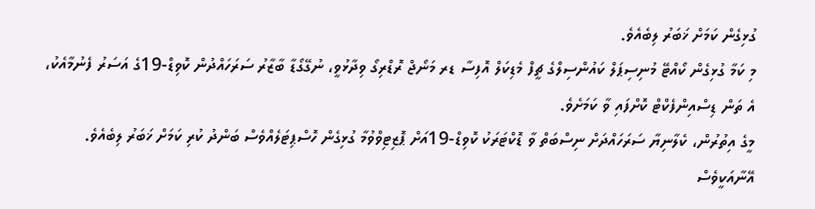ގުޅިގެން ކަމަށް ޚަބަރު ލިބެއެވެ.
މި ކަމާ ގުޅިގެން ކޯއްޓޭ މުނިސިޕަލް ކައުންސިލްގެ ޗީފް މެޑިކަލް އޮފިސާ ޑރ މަނޯޖް ރޮޑްރިގޯ ވިދާޅުވީ، ނުގޭގޯޑާ ބާޒާރު ސަރަހައްދުން ކޮވިޑް-19ގެ އަސަރު ފެނުމާއެކު، އެ ތަން ޑިސްއިންފެކްޓް ކޮށްފައި ވާ ކަމަށެވެ.
މީގެ އިތުރުން، ކެލާނިޔާ ސަރަހައްދަށް ނިސްބަތް ވާ ޑޮކްޓަރަކު ކޮވިޑް-19އަށް ޕޮޒިޓިވްވުމާ ގުޅިގެން ހޮސްޕިޓަލެއްވެސް ބަންދު ކުރި ކަމަށް ޚަބަރު ލިބެއެވެ. އޭނާއަކީވެސް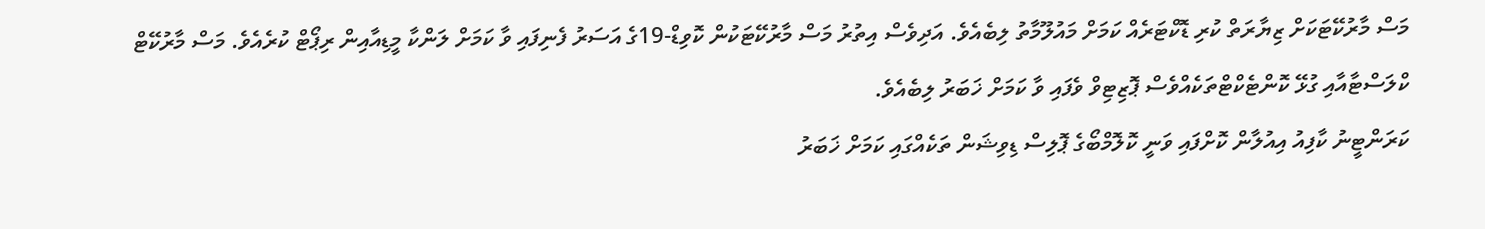މަސް މާރުކޭޓަކަށް ޒިޔާރަތް ކުރި ޑޮކްޓަރެއް ކަމަށް މައުލޫމާތު ލިބެއެވެ. އަދިވެސް އިތުރު މަސް މާރުކޭޓަކުން ކޮވިޑް-19ގެ އަސަރު ފެނިފައި ވާ ކަމަށް ލަންކާ މީޑިއާއިން ރިޕޯޓް ކުރެއެވެ. މަސް މާރުކޭޓް ކްލަސްޓާއާއި ގުޅޭ ކޮންޓެކްޓްތަކެއްވެސް ޕޮޒިޓިވް ވެފައި ވާ ކަމަށް ޚަބަރު ލިބެއެވެ.
ކަރަންޓީނު ކާފިއު އިއުލާން ކޮށްފައި ވަނީ ކޮލޮމްބޯގެ ޕޮލިސް ޑިވިޝަން ތަކެއްގައި ކަމަށް ޚަބަރު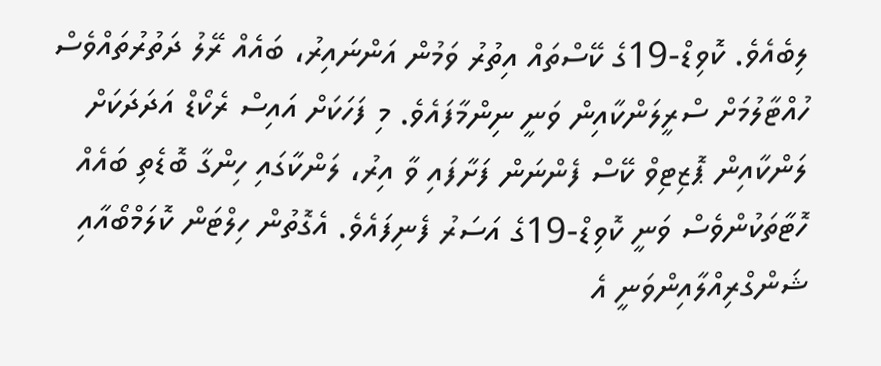ލިބެއެވެ. ކޮވިޑް-19ގެ ކޭސްތައް އިތުރު ވަމުން އަންނައިރު، ބައެއް ރޭލު ދަތުރުތައްވެސް ހުއްޓާލުމަށް ސްރީލަންކާއިން ވަނީ ނިންމާފައެވެ. މި ފަހަކަށް އައިސް ރެކޯޑް އަދަދަކަށް ލަންކާއިން ޕޮޒިޓިވް ކޭސް ފެންނަން ފަށާފައި ވާ އިރު، ލަންކާގައި ހިންގާ ބޮޑެތި ބައެއް ހޮޓާތަކުންވެސް ވަނީ ކޮވިޑް-19ގެ އަސަރު ފެނިފައެވެ. އެގޮތުން ހިލްޓަން ކޮލަމްބޯއާއި ޝަންގްރިއްލާއިންވަނީ އެ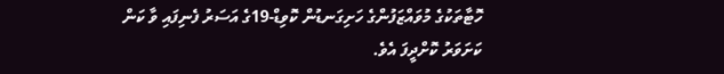ހޮޓާތަކުގެ މުވައްޒަފުންގެ ހަށިގަނޑުން ކޮވިޑް-19ގެ އަސަރު ފެނިފައި ވާ ކަން ކަށަވަރު ކޮށްދީފަ އެވެ.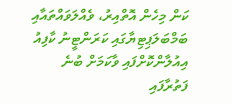ކަން މިހެން އޮތްއިރު، ވެއްލަވައްތައާއި ބަމްބަލަޕިޓިޔާގައި ކަރަންޓީނު ކާފިއު އިއުލާންކޮށްފައި ވާކަމަށް ބުނެ ފަތުރާފައި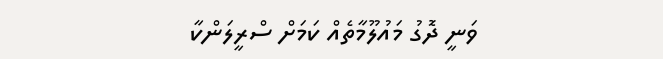ވަނީ ދޮގު މައުލޫމާތެއް ކަމަށް ސްރީލަންކާ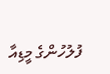ފުލުހުންގެ މީޑިއާ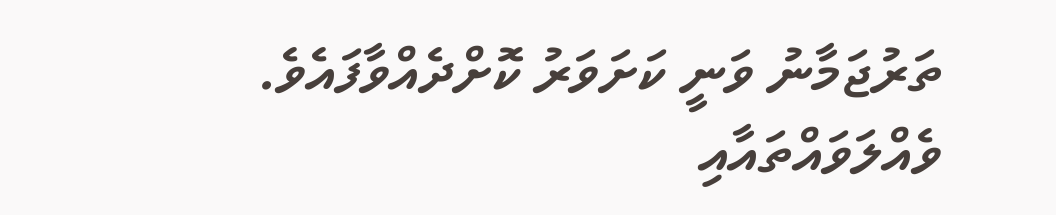ތަރުޖަމާނު ވަނީ ކަށަވަރު ކޮށްދެއްވާފައެވެ. ވެއްލަވައްތައާއި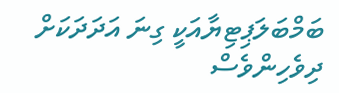ބަމްބަލަޕިޓިޔާއަކީ ގިނަ އަދަދަކަށް ދިވެހިންވެސް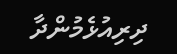ދިރިއުޅެމުންދާ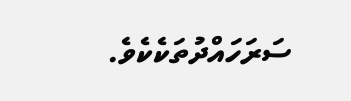ސަރަހައްދުތަކެކެވެ.